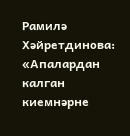Рамилә Хәйретдинова: «Апалардан калган киемнәрне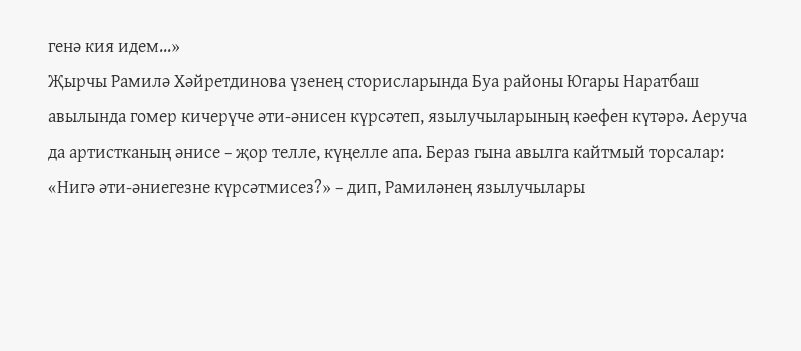генә кия идем...»
Җырчы Рамилә Хәйретдинова үзенең сторисларында Буа районы Югары Наратбаш авылында гомер кичерүче әти-әнисен күрсәтеп, язылучыларының кәефен күтәрә. Аеруча да артистканың әнисе – җор телле, күңелле апа. Бераз гына авылга кайтмый торсалар: «Нигә әти-әниегезне күрсәтмисез?» – дип, Рамиләнең язылучылары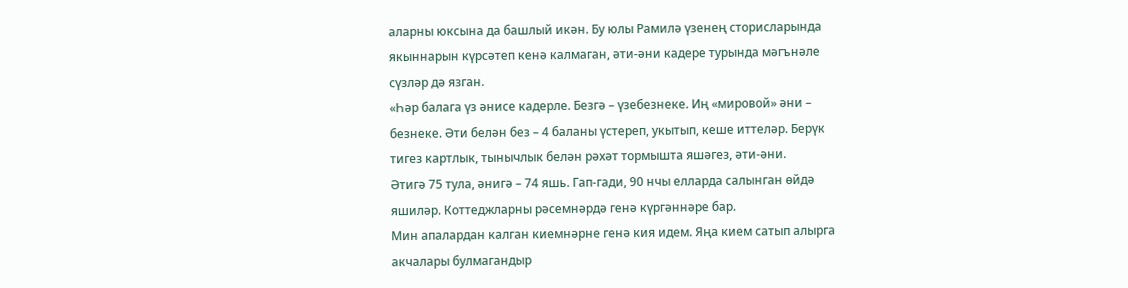аларны юксына да башлый икән. Бу юлы Рамилә үзенең сторисларында якыннарын күрсәтеп кенә калмаган, әти-әни кадере турында мәгънәле сүзләр дә язган.
«Һәр балага үз әнисе кадерле. Безгә – үзебезнеке. Иң «мировой» әни – безнеке. Әти белән без – 4 баланы үстереп, укытып, кеше иттеләр. Берүк тигез картлык, тынычлык белән рәхәт тормышта яшәгез, әти-әни.
Әтигә 75 тула, әнигә – 74 яшь. Гап-гади, 90 нчы елларда салынган өйдә яшиләр. Коттеджларны рәсемнәрдә генә күргәннәре бар.
Мин апалардан калган киемнәрне генә кия идем. Яңа кием сатып алырга акчалары булмагандыр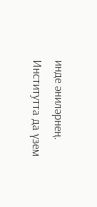инде әниләрнең. Институтта да үзем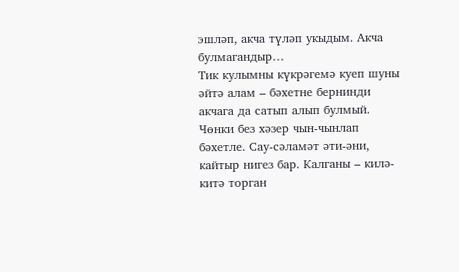эшләп, акча түләп укыдым. Акча булмагандыр…
Тик кулымны күкрәгемә куеп шуны әйтә алам – бәхетне бернинди акчага да сатып алып булмый. Чөнки без хәзер чын-чынлап бәхетле. Сау-сәламәт әти-әни, кайтыр нигез бар. Калганы – килә-китә торган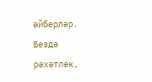әйберләр. Бездә рәхәтлек,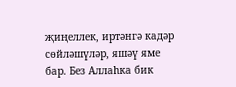җиңеллек, иртәнгә кадәр сөйләшүләр, яшәү яме бар. Без Аллаһка бик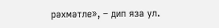рәхмәтле», – дип яза ул.